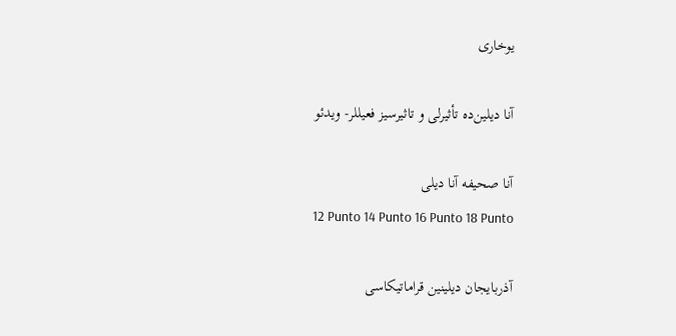یوخاری

آنا دیلین‌ده تأثیرلی و تاثیرسیز فعیللر- ویدئو

آنا صحیفه آنا دیلی
12 Punto 14 Punto 16 Punto 18 Punto

آذربایجان دیلینین قراماتیکاسی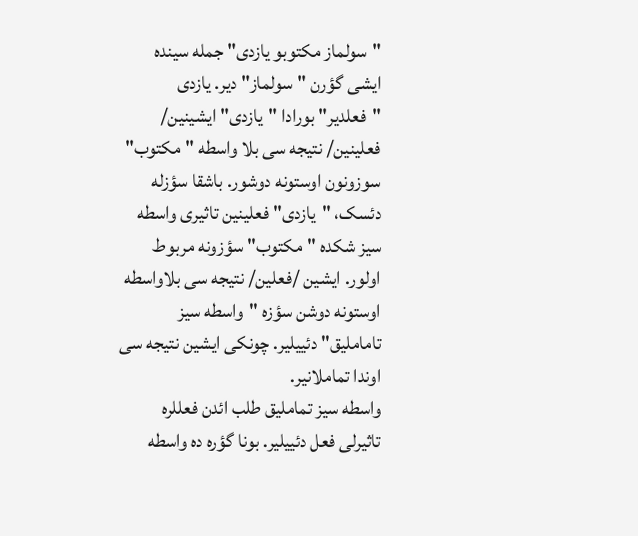"سولماز مکتوبو یازدی" جمله سینده ایشی گؤرن "سولماز" دیر. یازدی "فعلدیر" بورادا "یازدی" ایشینین/ فعلینین/ نتیجه سی بلا واسطه "مکتوب" سوزونون اوستونه دوشور. باشقا سؤزله دئسک، "یازدی" فعلینین تاثیری واسطه سیز شکده "مکتوب" سؤزونه مربوط اولور. ایشین /فعلین/ نتیجه سی بلاواسطه اوستونه دوشن سؤزه "واسطه سیز تاماملیق" دئییلیر. چونکی ایشین نتیجه سی اوندا تماملانیر.
واسطه سیز تماملیق طلب ائدن فعللره تاثیرلی فعل دئییلیر. بونا گؤره ده واسطه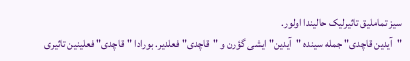سیز تماملیق تاثیرلیک حالیندا اولور.
"آیدین قاچدی" جمله سینده "آیدین" ایشی گؤرن و "قاچدی" فعلدیر. بورادا "قاچدی" فعلینین تاثیری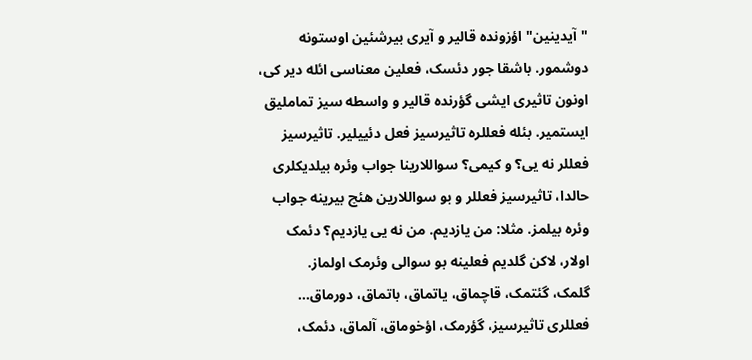"آیدینین" اؤزونده قالیر و آیری بیرشئین اوستونه دوشمور. باشقا جور دئسک، فعلین معناسی ائله دیر کی، اونون تاثیری ایشی گؤرنده قالیر و واسطه سیز تماملیق ایستمیر. بئله فعللره تاثیرسیز فعل دئییلیر. تاثیرسیز فعللر نه یی؟ و کیمی؟ سواللارینا جواب وئره بیلدیکلری حالدا، تاثیرسیز فعللر و بو سواللارین هئچ بیرینه جواب وئره بیلمز. مثلا: من یازدیم. من نه یی یازدیم؟ دئمک اولار، لاکن گلدیم فعلینه بو سوالی وئرمک اولماز.
گلمک، گئتمک، قاچماق، یاتماق، باتماق، دورماق... فعللری تاثیرسیز، گؤرمک، اؤخوماق، آلماق، دئمک،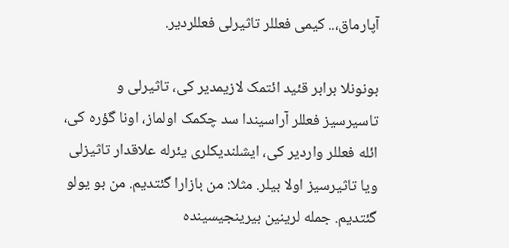آپارماق،.. کیمی فعللر تاثیرلی فعللردیر.

بونونلا برابر قئید ائتمک لازیمدیر کی، تاثیرلی و تاسیرسیز فعللر آراسیندا سد چکمک اولماز، اونا گؤره کی، ائله فعللر واردیر کی، ایشلندیکلری یئرله علاقدار تاثیزلی ویا تاثیرسیز اولا بیلر. مثلا: من بازارا گئتدیم. من بو یولو گئتدیم. جمله لرینین بیرینجیسینده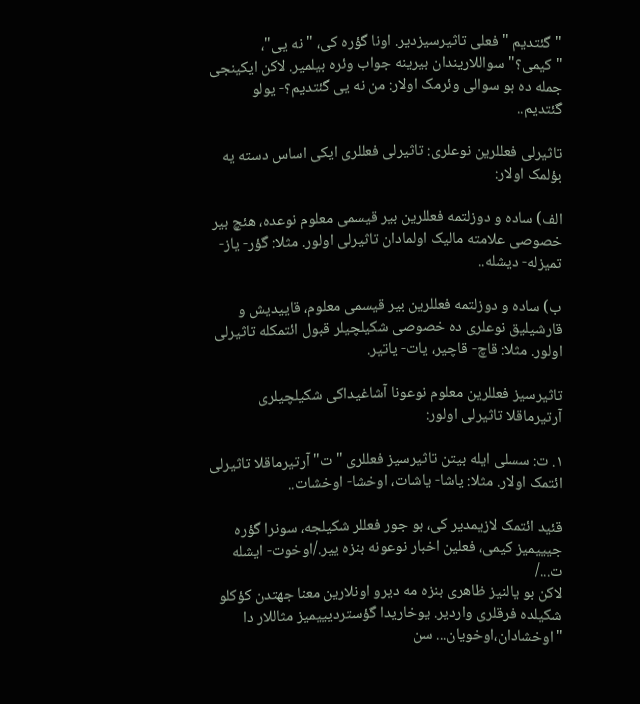"گئتدیم " فعلی تاثیرسیزدیر. اونا گؤره کی، "نه یی"، "کیمی؟" سواللاریندان بیرینه جواب وئره بیلمیر. لاکن ایکینجی جمله ده بو سوالی وئرمک اولار: من نه یی گئتدیم؟- یولو گئتدیم..

تاثیرلی فعللرین نوعلری: تاثیرلی فعللری ایکی اساس دسته یه بؤلمک اولار:

الف) ساده و دوزلتمه فعللرین بیر قیسمی معلوم نوعده، هئچ بیر خصوصی علامته مالیک اولمادان تاثیرلی اولور. مثلا: گؤر- یاز- تمیزله- دیشله..

ب) ساده و دوزلتمه فعللرین بیر قیسمی معلوم، قاییدیش و قارشیلیق نوعلری ده خصوصی شکیلچیلر قبول ائتمکله تاثیرلی اولور. مثلا: قاچ- قاچیر، یات- یاتیر.

تاثیرسیز فعللرین معلوم نوعونا آشاغیداکی شکیلچیلری آرتیرماقلا تاثیرلی اولور:

١. ت: سسلی ایله بیتن تاثیرسیز فعللری "ت" آرتیرماقلا تاثیرلی ائتمک اولار. مثلا: یاشا- یاشات، اوخشا- اوخشات..

قئید ائتمک لازیمدیر کی، بو جور فعللر شکیلجه، سونرا گؤره جیییمیز کیمی، فعلین اخبار نوعونه بنزه ییر./اوخوت- ایشله ت.../
لاکن بو یالنیز ظاهری بنزه مه دیرو اونلارین معنا جهتدن کؤکلو شکیلده فرقلری واردیر. یوخاریدا گؤستردیییمیز مثاللار دا "اوخشادان،اوخویان... سن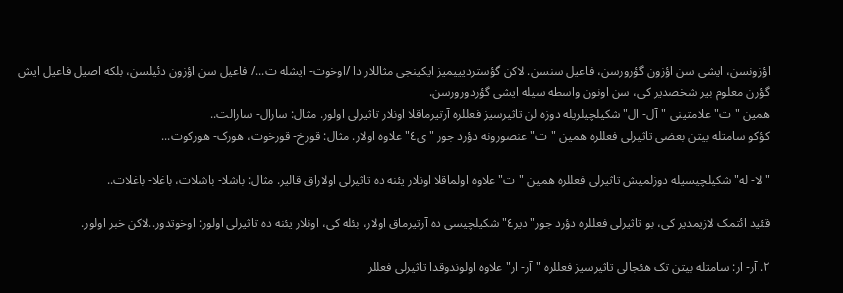اؤزونسن، ایشی سن اؤزون گؤرورسن، فاعیل سنسن. لاکن گؤستردیییمیز ایکینجی مثاللار دا /اوخوت- ایشله ت.../ فاعیل سن اؤزون دئیلسن، بلکه اصیل فاعیل ایش گؤرن معلوم بیر شخصدیر کی، سن اونون واسطه سیله ایشی گؤردورورسن.
همین "ت" علامتینی "آل- ال" شکیلچیلریله دوزه لن تاثیرسیز فعللره آرتیرماقلا اونلار تاثیرلی اولور. مثال: سارال- سارالت..
کؤکو سامتله بیتن بعضی تاثیرلی فعللره همین "ت" عنصورونه دؤرد جور "ی٤" علاوه اولار. مثال: قورخ- قورخوت، هورک- هورکوت...

"لا- له" شکیلچیسیله دوزلمیش تاثیرلی فعللره همین "ت" علاوه اولماقلا اونلار یئنه ده تاثیرلی اولاراق قالیر. مثال: باشلا- باشلات، باغلا- باغلات..

قئید ائتمک لازیمدیر کی، بو تاثیرلی فعللره دؤرد جور"دیر٤" شکیلچیسی ده آرتیرماق اولار، بئله کی، اونلار یئنه ده تاثیرلی اولور: اوخوتدور..لاکن خبر اولور.

٢. آر- ار: سامتله بیتن تک هئجالی تاثیرسیز فعللره "آر- ار" علاوه اولوندوقدا تاثیرلی فعللر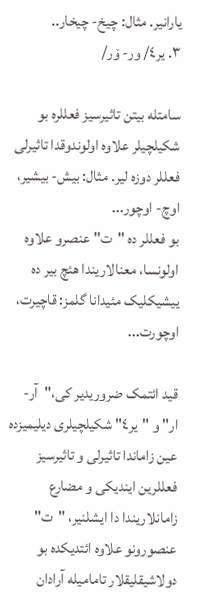یارانیر. مثال: چیخ- چیخار..
٣. یر٤/ ور- ۆر/

سامتله بیتن تاثیرسیز فعللره بو شکیلچیلر علاوه اولوندوقدا تاثیرلی فعللر دوزه لیر. مثال: بیش- بیشیر، اوچ- اوچور...
بو فعللر ده "ت" عنصرو علاوه اولونسا، معنالاریندا هئچ بیر ده ییشیکلیک مئیدانا گلمز: قاچیرت، اوچورت...

قید ائتمک ضروریدیر کی،"آر- ار" و "یر٤" شکیلچیلری دیلیمیزده عین زاماندا تاثیرلی و تاثیرسیز فعللرین ایندیکی و مضارع زامانلاریندا دا ایشلنیر، "ت" عنصورونو علاوه ائتدیکده بو دولاشیقلیقلار تامامیله آرادان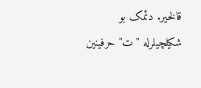قالخیر. دئمک بو شکیلچیلرله "ت" حرفینین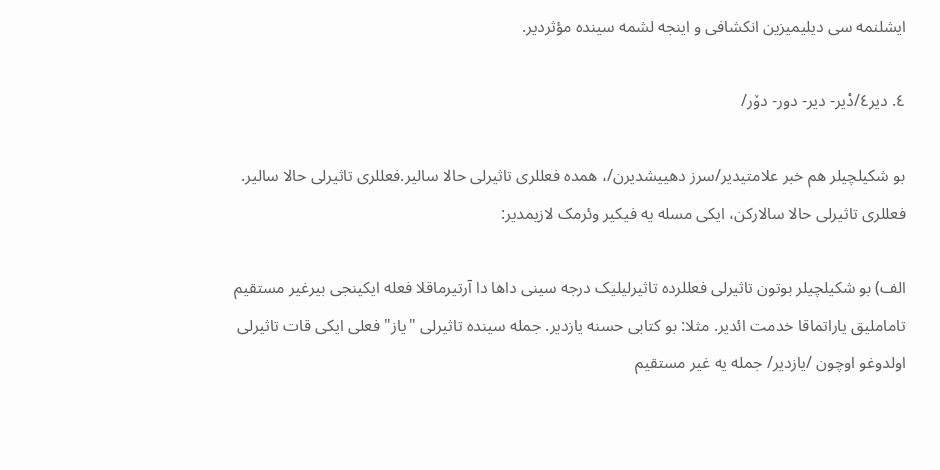ایشلنمه سی دیلیمیزین انکشافی و اینجه لشمه سینده مؤثردیر.

٤. دیر٤/دْیر- دیر- دور- دۆر/

بو شکیلچیلر هم خبر علامتیدیر/سرز دهییشدیرن/، همده فعللری تاثیرلی حالا سالیر.فعللری تاثیرلی حالا سالیر. فعللری تاثیرلی حالا سالارکن، ایکی مسله یه فیکیر وئرمک لازیمدیر:

الف) بو شکیلچیلر بوتون تاثیرلی فعللرده تاثیرلیلیک درجه سینی داها دا آرتیرماقلا فعله ایکینجی بیرغیر مستقیم تاماملیق یاراتماقا خدمت ائدیر. مثلا: بو کتابی حسنه یازدیر. جمله سینده تاثیرلی "یاز" فعلی ایکی قات تاثیرلی اولدوغو اوچون /یازدیر/ جمله یه غیر مستقیم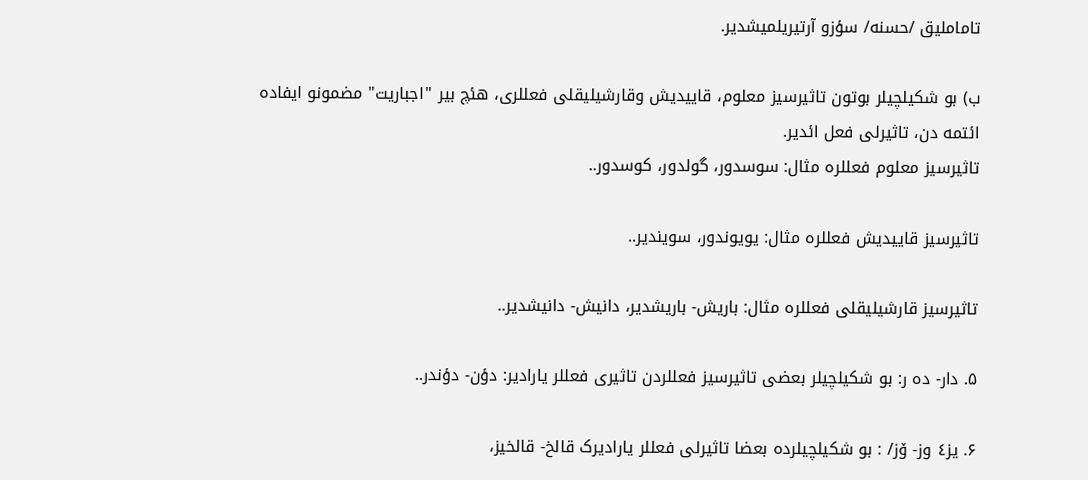تاماملیق /حسنه/ سؤزو آرتیریلمیشدیر.

ب) بو شکیلچیلر بوتون تاثیرسیز معلوم، قاییدیش وقارشیلیقلی فعللری، هئچ بیر "اجباریت" مضمونو ایفاده ائتمه دن، تاثیرلی فعل ائدیر.
تاثیرسیز معلوم فعللره مثال: سوسدور، گولدور، کوسدور..

تاثیرسیز قاییدیش فعللره مثال: یویوندور، سویندیر..

تاثیرسیز قارشیلیقلی فعللره مثال: باریش- باریشدیر، دانیش- دانیشدیر..

۵. دار- ده ر: بو شکیلچیلر بعضی تاثیرسیز فعللردن تاثیری فعللر یارادیر: دؤن- دؤندر..

۶. یز٤ وز- ۆز/ : بو شکیلچیلرده بعضا تاثیرلی فعللر یارادیرک قالخ- قالخیز،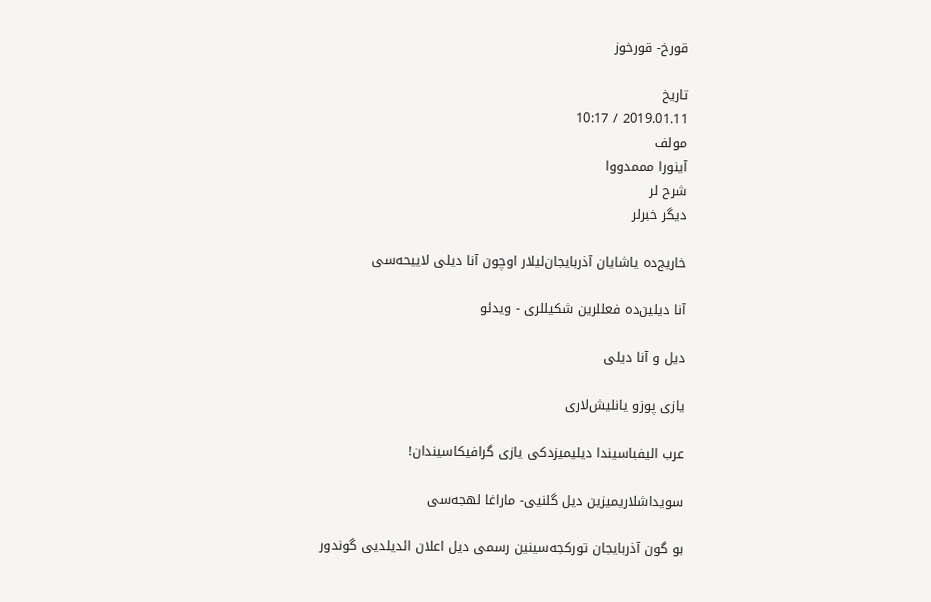قورخ- قورخوز

تاریخ
2019.01.11 / 10:17
مولف
آینورا مممدووا
شرح لر
دیگر خبرلر

خاریج‌ده یاشایان آذربایجان‌لیلار اوچون آنا دیلی لاییحه‌سی

آنا دیلین‌ده فعللرین شکیللری - ویدئو

دیل و آنا دیلی

یازی پوزو یانلیش‌لاری

عرب الیفباسیندا دیلیمیزدکی یازی گرافیکاسیندان!

سویداشلاریمیزین دیل گلنیی- ماراغا لهجه‌سی

بو گون آذربایجان تورکجه‌سینین رسمی دیل اعلان ائدیلدیی گوندور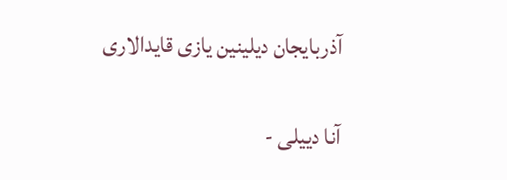آذربایجان دیلینین یازی قایدالاری

آنا دییلی -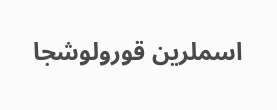اسملرین قورولوشجا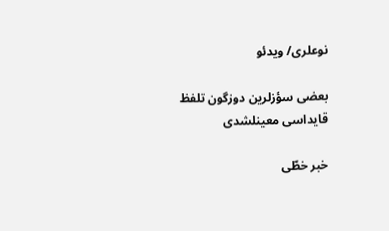نوعلری/ ویدئو

بعضی سؤزلرین دوزگون تلفظ قایداسی معینلشدی

خبر خطّی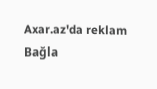Axar.az'da reklam Bağla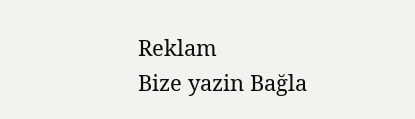Reklam
Bize yazin Bağla